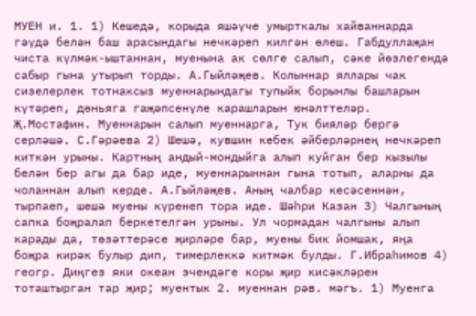МУЕН и. 1. 1) Кешедә, корыда яшәүче умырткалы хайваннарда гәүдә белән баш арасындагы нечкәреп килгән өлеш. Габдуллаҗан чиста күлмәк-ыштаннан, муенына ак сөлге салып, сәке йөзлегендә сабыр гына утырып торды. А.Гыйләҗев. Колыннар яллары чак сизелерлек тотнаксыз муеннарындагы тупыйк борынлы башларын күтәреп, дөньяга гаҗәпсенүле карашларын юнәлттеләр. Җ.Мостафин. Муеннарын салып муеннарга, Тук бияләр бергә серләшә. С.Гәрәева 2) Шешә, кувшин кебек әйберләрнең нечкәреп киткән урыны. Картның андый-мондыйга алып куйган бер кызылы белән бер агы да бар иде, муеннарыннан гына тотып, аларны да чоланнан алып керде. А.Гыйләҗев. Аның чалбар кесәсеннән, тырпаеп, шешә муены күренеп тора иде. Шәһри Казан 3) Чалгының сапка боҗралап беркетелгән урыны. Ул чормадан чалгыны алып карады да, төзәттерәсе җирләре бар, муены бик йомшак, яңа боҗра кирәк булыр дип, тимерлеккә китмәк булды. Г.Ибраһимов 4) геогр. Диңгез яки океан эчендәге коры җир кисәкләрен тоташтырган тар җир; муентык 2. муеннан рәв. мәгъ. 1) Муенга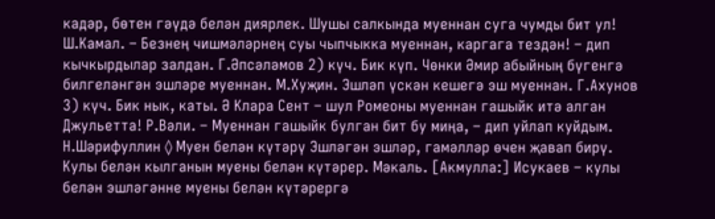кадәр, бөтен гәүдә белән диярлек. Шушы салкында муеннан суга чумды бит ул! Ш.Камал. – Безнең чишмәләрнең суы чыпчыкка муеннан, каргага тездән! – дип кычкырдылар залдан. Г.Әпсәләмов 2) күч. Бик күп. Чөнки Әмир абыйның бүгенгә билгеләнгән эшләре муеннан. М.Хуҗин. Эшләп үскән кешегә эш муеннан. Г.Ахунов 3) күч. Бик нык, каты. Ә Клара Сент – шул Ромеоны муеннан гашыйк итә алган Джульетта! Р.Вәли. – Муеннан гашыйк булган бит бу миңа, – дип уйлап куйдым. Н.Шәрифуллин ◊ Муен белән күтәрү Эшләгән эшләр, гамәлләр өчен җавап бирү. Кулы белән кылганын муены белән күтәрер. Мәкаль. [Акмулла:] Исукаев – кулы белән эшләгәнне муены белән күтәрергә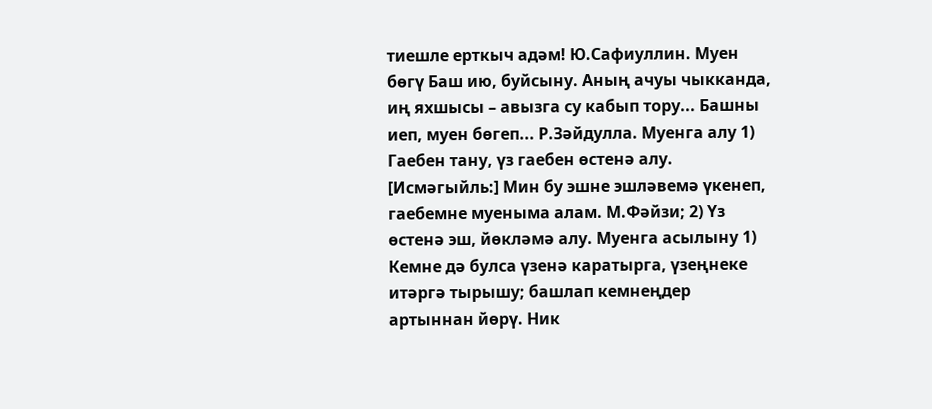тиешле ерткыч адәм! Ю.Сафиуллин. Муен бөгү Баш ию, буйсыну. Аның ачуы чыкканда, иң яхшысы – авызга су кабып тору... Башны иеп, муен бөгеп... Р.Зәйдулла. Муенга алу 1) Гаебен тану, үз гаебен өстенә алу. [Исмәгыйль:] Мин бу эшне эшләвемә үкенеп, гаебемне муеныма алам. М.Фәйзи; 2) Үз өстенә эш, йөкләмә алу. Муенга асылыну 1) Кемне дә булса үзенә каратырга, үзеңнеке итәргә тырышу; башлап кемнеңдер артыннан йөрү. Ник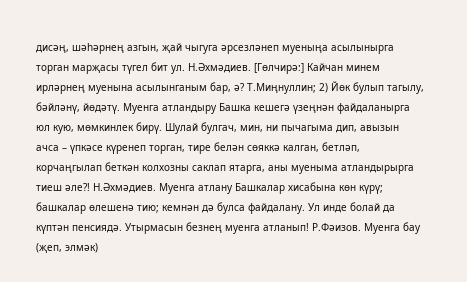дисәң, шәһәрнең азгын, җай чыгуга әрсезләнеп муеныңа асылынырга торган марҗасы түгел бит ул. Н.Әхмәдиев. [Гөлчирә:] Кайчан минем ирләрнең муенына асылынганым бар, ә? Т.Миңнуллин; 2) Йөк булып тагылу, бәйләнү, йөдәтү. Муенга атландыру Башка кешегә үзеңнән файдаланырга юл кую, мөмкинлек бирү. Шулай булгач, мин, ни пычагыма дип, авызын ачса – үпкәсе күренеп торган, тире белән сөяккә калган, бетләп, корчаңгылап беткән колхозны саклап ятарга, аны муеныма атландырырга тиеш әле?! Н.Әхмәдиев. Муенга атлану Башкалар хисабына көн күрү; башкалар өлешенә тию; кемнән дә булса файдалану. Ул инде болай да күптән пенсиядә. Утырмасын безнең муенга атланып! Р.Фәизов. Муенга бау (җеп, элмәк)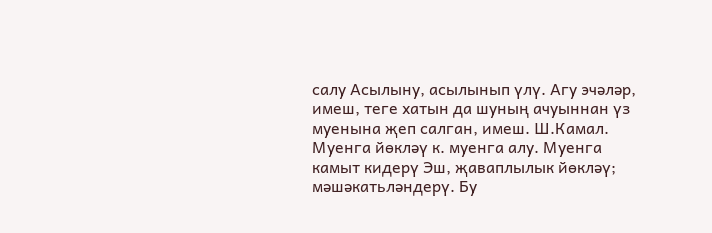салу Асылыну, асылынып үлү. Агу эчәләр, имеш, теге хатын да шуның ачуыннан үз муенына җеп салган, имеш. Ш.Камал. Муенга йөкләү к. муенга алу. Муенга камыт кидерү Эш, җаваплылык йөкләү; мәшәкатьләндерү. Бу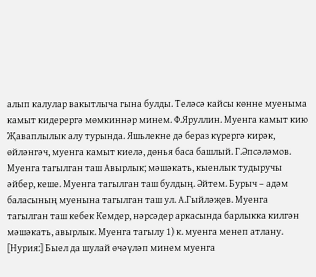алып калулар вакытлыча гына булды. Теләсә кайсы көнне муеныма камыт кидерергә мөмкиннәр минем. Ф.Яруллин. Муенга камыт кию Җаваплылык алу турында. Яшьлекне дә бераз күрергә кирәк, өйләнгәч, муенга камыт киелә, дөнья баса башлый. Г.Әпсәләмов. Муенга тагылган таш Авырлык; мәшәкать, кыенлык тудыручы әйбер, кеше. Муенга тагылган таш булдың. Әйтем. Бурыч – адәм баласының муенына тагылган таш ул. А.Гыйләҗев. Муенга тагылган таш кебек Кемдер, нәрсәдер аркасында барлыкка килгән мәшәкать, авырлык. Муенга тагылу 1) к. муенга менеп атлану. [Нурия:] Быел да шулай өчәүләп минем муенга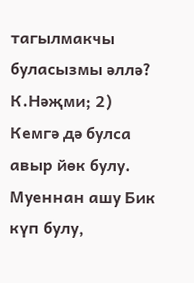тагылмакчы буласызмы әллә? К.Нәҗми; 2) Кемгә дә булса авыр йөк булу. Муеннан ашу Бик күп булу,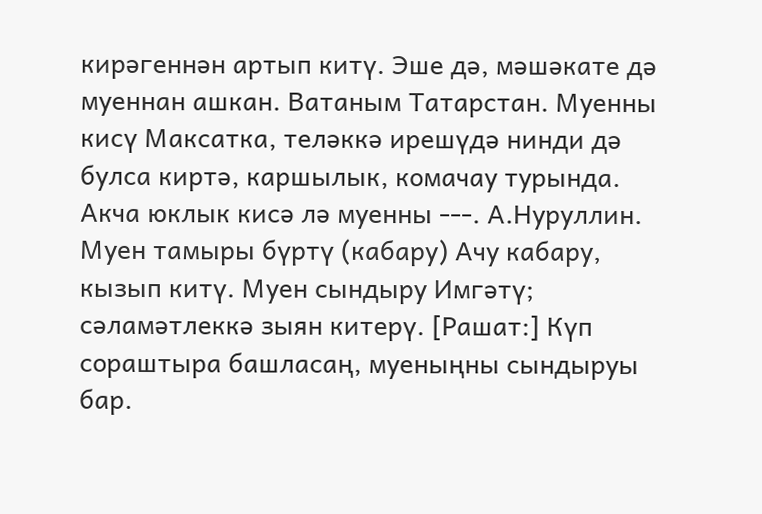кирәгеннән артып китү. Эше дә, мәшәкате дә муеннан ашкан. Ватаным Татарстан. Муенны кисү Максатка, теләккә ирешүдә нинди дә булса киртә, каршылык, комачау турында. Акча юклык кисә лә муенны ---. А.Нуруллин. Муен тамыры бүртү (кабару) Ачу кабару, кызып китү. Муен сындыру Имгәтү; сәламәтлеккә зыян китерү. [Рашат:] Күп сораштыра башласаң, муеныңны сындыруы бар.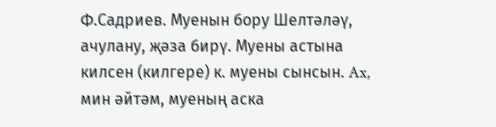Ф.Садриев. Муенын бору Шелтәләү, ачулану, җәза бирү. Муены астына килсен (килгере) к. муены сынсын. Ax, мин әйтәм, муеның аска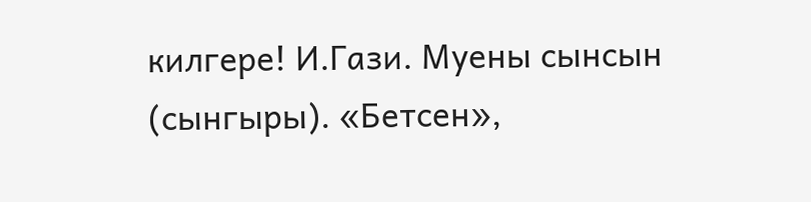килгере! И.Гази. Муены сынсын (сынгыры). «Бетсен»,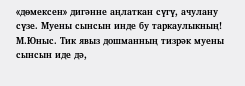«дөмексен» дигәнне аңлаткан сүгү, ачулану сүзе. Муены сынсын инде бу таркаулыкның! М.Юныс. Тик явыз дошманның тизрәк муены сынсын иде дә,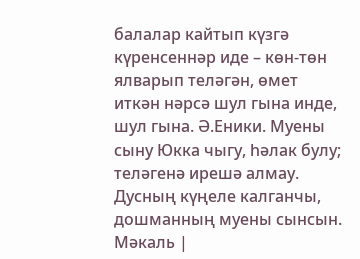балалар кайтып күзгә күренсеннәр иде – көн-төн ялварып теләгән, өмет иткән нәрсә шул гына инде, шул гына. Ә.Еники. Муены сыну Юкка чыгу, һәлак булу; теләгенә ирешә алмау. Дусның күңеле калганчы, дошманның муены сынсын. Мәкаль |